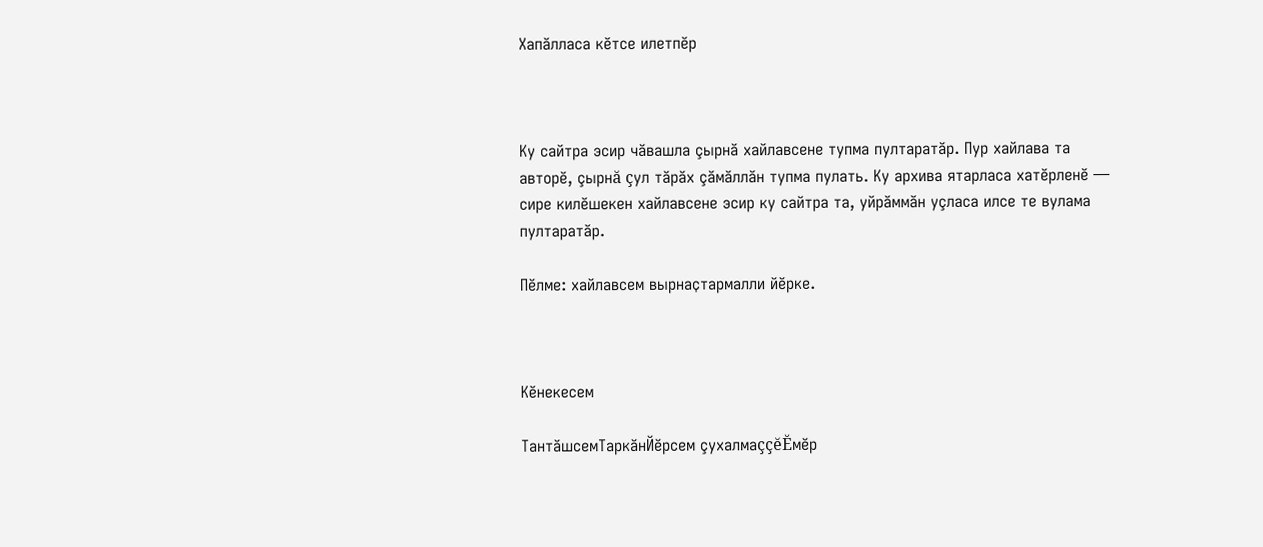Хапăлласа кĕтсе илетпĕр



Ку сайтра эсир чăвашла çырнă хайлавсене тупма пултаратăр. Пур хайлава та авторĕ, çырнă çул тăрăх çăмăллăн тупма пулать. Ку архива ятарласа хатĕрленĕ — сире килĕшекен хайлавсене эсир ку сайтра та, уйрăммăн уçласа илсе те вулама пултаратăр.

Пӗлме: хайлавсем вырнаҫтармалли йӗрке.



Кĕнекесем

ТантăшсемТаркăнЙĕрсем çухалмаççĕĔмĕр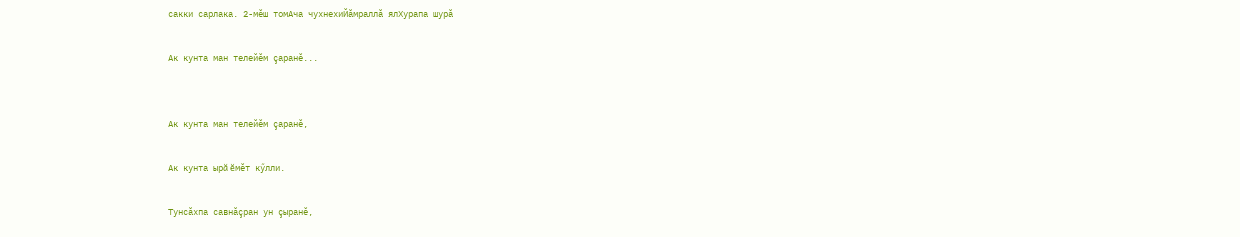сакки сарлака. 2-мĕш томАча чухнехиЙăмраллă ялХурапа шурă

Ак кунта ман телейĕм çаранĕ...


Ак кунта ман телейĕм çаранĕ,

Ак кунта ырă ĕмĕт кӳлли.

Тунсăхпа савнăçран ун çыранĕ,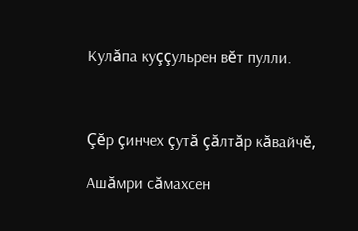Кулăпа куççульрен вĕт пулли.



Çĕр çинчех çутă çăлтăр кăвайчĕ,

Ашăмри сăмахсен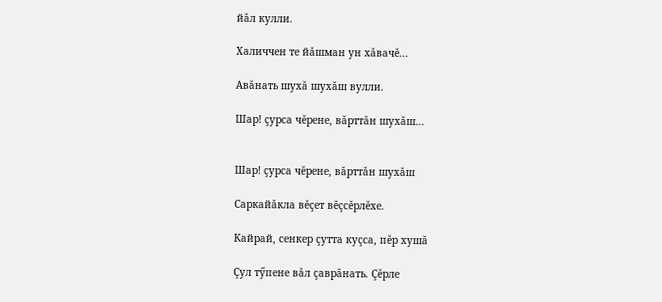йăл кулли.

Халиччен те йăшман ун хăвачĕ...

Авăнать шухă шухăш вулли.

Шар! çурса чĕрене, вăрттăн шухăш...


Шар! çурса чĕрене, вăрттăн шухăш

Саркайăкла вĕçет вĕçсĕрлĕхе.

Кайрай, сенкер çутта куçса, пĕр хушă

Çул тӳпене вăл çаврăнать. Çĕрле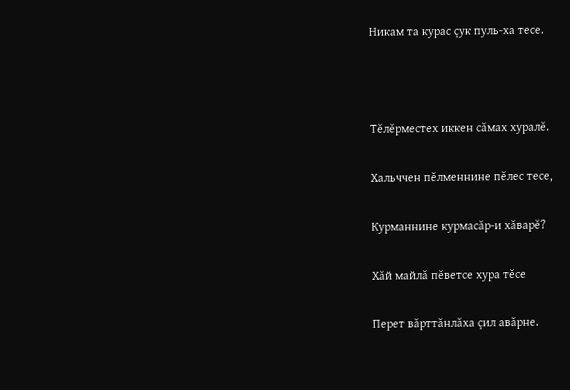Никам та курас çук пуль-ха тесе.



Тĕлĕрместех иккен сăмах хуралĕ.

Хальччен пĕлменнине пĕлес тесе,

Курманнине курмасăр-и хăварĕ?

Хăй майлă пĕветсе хура тĕсе

Перет вăрттăнлăха çил авăрне.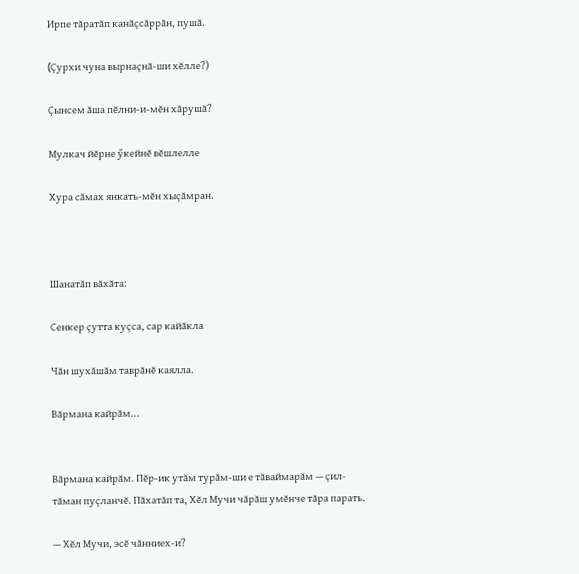Ирпе тăратăп канăçсăррăн, пушă.

(Çурхи чуна вырнаçнă-ши хĕлле?)

Çынсем ăша пĕлни-и-мĕн хăрушă?

Мулкач йĕрне ӳкейнĕ вĕшлелле

Хура сăмах янкать-мĕн хыçăмран.



Шанатăп вăхăта:

Сенкер çутта куçса, сар кайăкла

Чăн шухăшăм таврăнĕ каялла.

Вăрмана кайрăм...


Вăрмана кайрăм. Пĕр-ик утăм турăм-ши е тăваймарăм — çил-тăман пуçланчĕ. Пăхатăп та, Хĕл Мучи чăрăш умĕнче тăра парать.

— Хĕл Мучи, эсĕ чăнниех-и?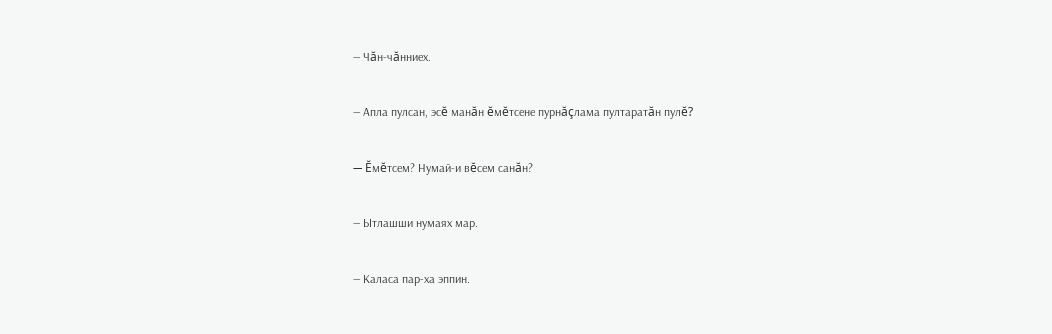— Чăн-чăнниех.

— Апла пулсан, эсĕ манăн ĕмĕтсене пурнăçлама пултаратăн пулĕ?

— Ĕмĕтсем? Нумай-и вĕсем санăн?

— Ытлашши нумаях мар.

— Каласа пар-ха эппин.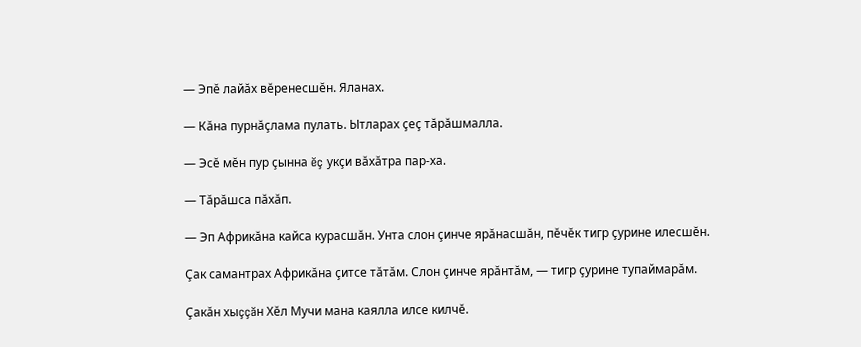— Эпĕ лайăх вĕренесшĕн. Яланах.

— Кăна пурнăçлама пулать. Ытларах çеç тăрăшмалла.

— Эсĕ мĕн пур çынна ĕç укçи вăхăтра пар-ха.

— Тăрăшса пăхăп.

— Эп Африкăна кайса курасшăн. Унта слон çинче ярăнасшăн, пĕчĕк тигр çурине илесшĕн.

Çак самантрах Африкăна çитсе тăтăм. Слон çинче ярăнтăм, — тигр çурине тупаймарăм.

Çакăн хыççăн Хĕл Мучи мана каялла илсе килчĕ.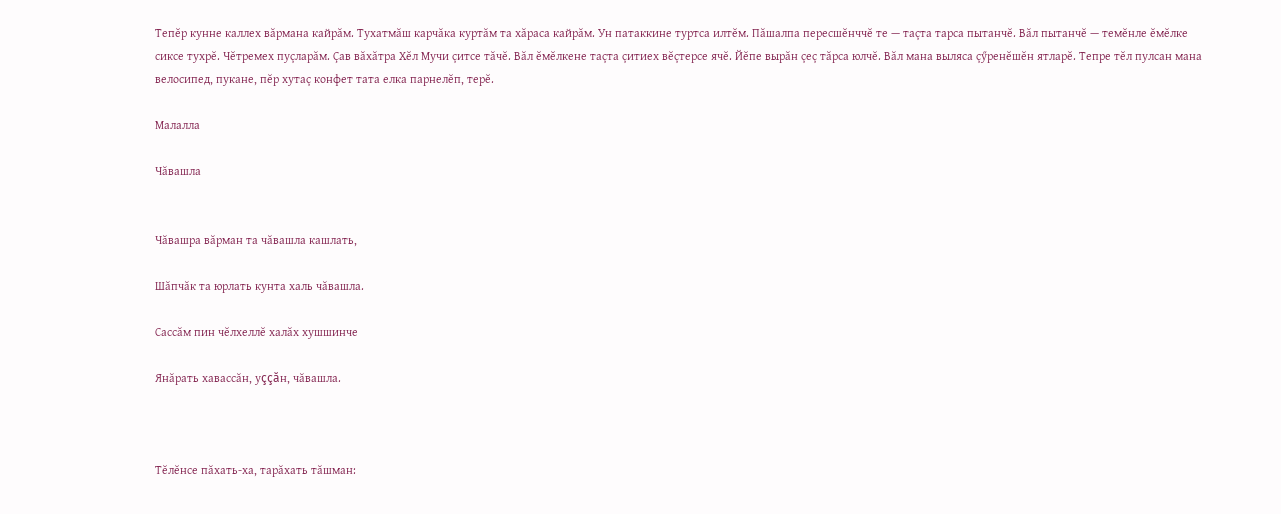Тепĕр кунне каллех вăрмана кайрăм. Тухатмăш карчăка куртăм та хăраса кайрăм. Ун патаккине туртса илтĕм. Пăшалпа пересшĕнччĕ те — таçта тарса пытанчĕ. Вăл пытанчĕ — темĕнле ĕмĕлке сиксе тухрĕ. Чĕтремех пуçларăм. Çав вăхăтра Хĕл Мучи çитсе тăчĕ. Вăл ĕмĕлкене таçта çитиех вĕçтерсе ячĕ. Йĕпе вырăн çеç тăрса юлчĕ. Вăл мана выляса çӳренĕшĕн ятларĕ. Тепре тĕл пулсан мана велосипед, пукане, пĕр хутаç конфет тата елка парнелĕп, терĕ.

Малалла

Чăвашла


Чăвашра вăрман та чăвашла кашлать,

Шăпчăк та юрлать кунта халь чăвашла.

Сассăм пин чĕлхеллĕ халăх хушшинче

Янăрать хавассăн, уççăн, чăвашла.



Тĕлĕнсе пăхать-ха, тарăхать тăшман: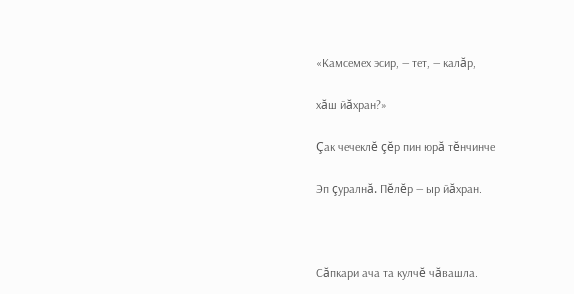«Камсемех эсир, — тет, — калăр,

хăш йăхран?»

Çак чечеклĕ çĕр пин юрă тĕнчинче

Эп çуралнă. Пĕлĕр — ыр йăхран.



Сăпкари ача та кулчĕ чăвашла.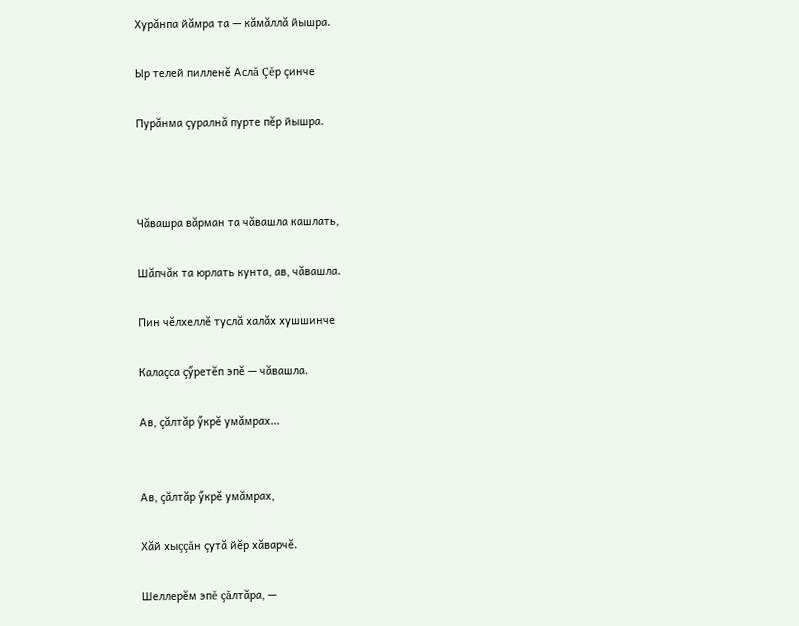Хурăнпа йăмра та — кăмăллă йышра.

Ыр телей пилленĕ Аслă Çĕр çинче

Пурăнма çуралнă пурте пĕр йышра.



Чăвашра вăрман та чăвашла кашлать,

Шăпчăк та юрлать кунта, ав, чăвашла.

Пин чĕлхеллĕ туслă халăх хушшинче

Калаçса çӳретĕп эпĕ — чăвашла.

Ав, çăлтăр ӳкрĕ умăмрах...


Ав, çăлтăр ӳкрĕ умăмрах,

Хăй хыççăн çутă йĕр хăварчĕ.

Шеллерĕм эпĕ çăлтăра, —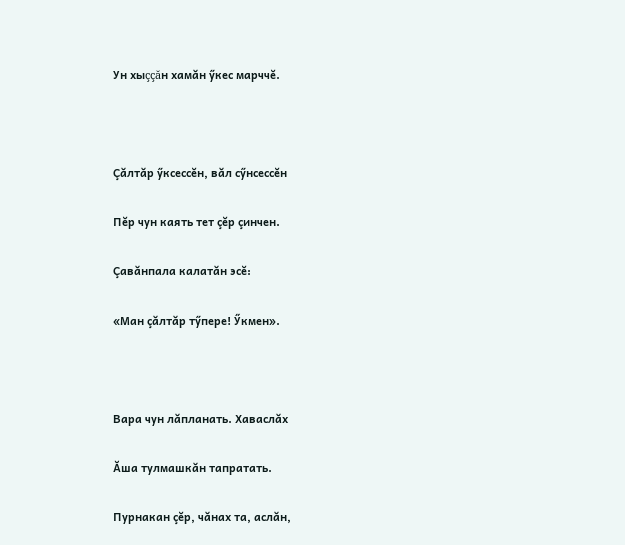Ун хыççăн хамăн ӳкес марччĕ.



Çăлтăр ӳксессĕн, вăл сӳнсессĕн

Пĕр чун каять тет çĕр çинчен.

Çавăнпала калатăн эсĕ:

«Ман çăлтăр тӳпере! Ӳкмен».



Вара чун лăпланать. Хаваслăх

Ăша тулмашкăн тапратать.

Пурнакан çĕр, чăнах та, аслăн,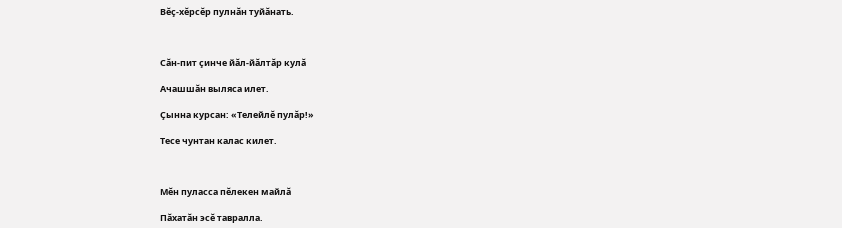Вĕç-хĕрсĕр пулнăн туйăнать.



Сăн-пит çинче йăл-йăлтăр кулă

Ачашшăн выляса илет.

Çынна курсан: «Телейлĕ пулăр!»

Тесе чунтан калас килет.



Мĕн пуласса пĕлекен майлă

Пăхатăн эсĕ тавралла.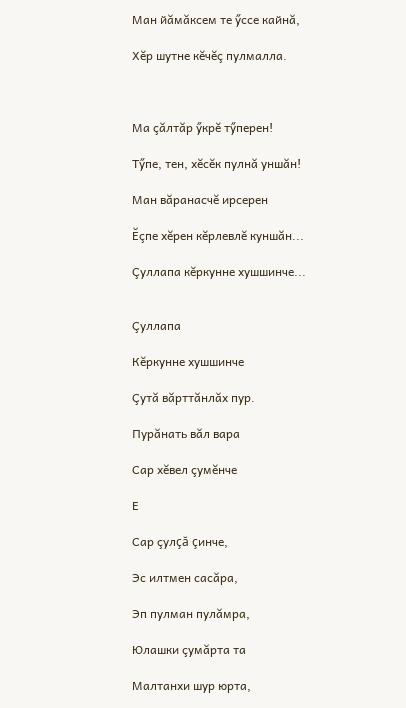Ман йăмăксем те ӳссе кайнă,

Хĕр шутне кĕчĕç пулмалла.



Ма çăлтăр ӳкрĕ тӳперен!

Тӳпе, тен, хĕсĕк пулнă уншăн!

Ман вăранасчĕ ирсерен

Ĕçпе хĕрен кĕрлевлĕ куншăн...

Çуллапа кĕркунне хушшинче...


Çуллапа

Кĕркунне хушшинче

Çутă вăрттăнлăх пур.

Пурăнать вăл вара

Сар хĕвел çумĕнче

Е

Сар çулçă çинче,

Эс илтмен сасăра,

Эп пулман пулăмра,

Юлашки çумăрта та

Малтанхи шур юрта,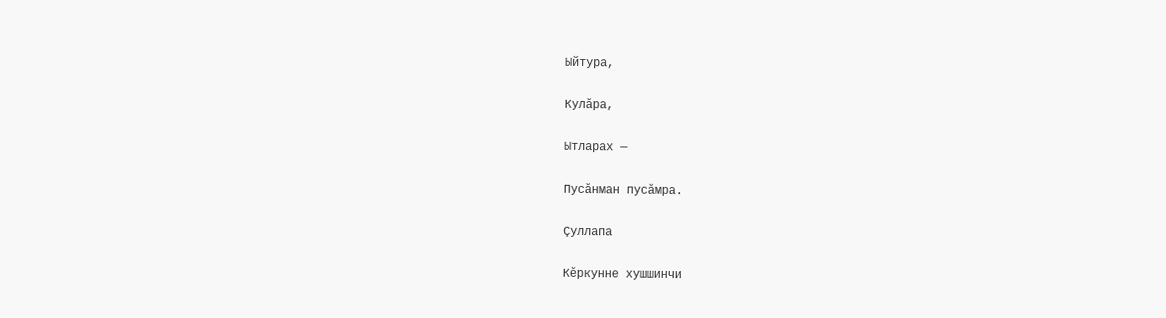Ыйтура,

Кулăра,

Ытларах —

Пусăнман пусăмра.

Çуллапа

Кĕркунне хушшинчи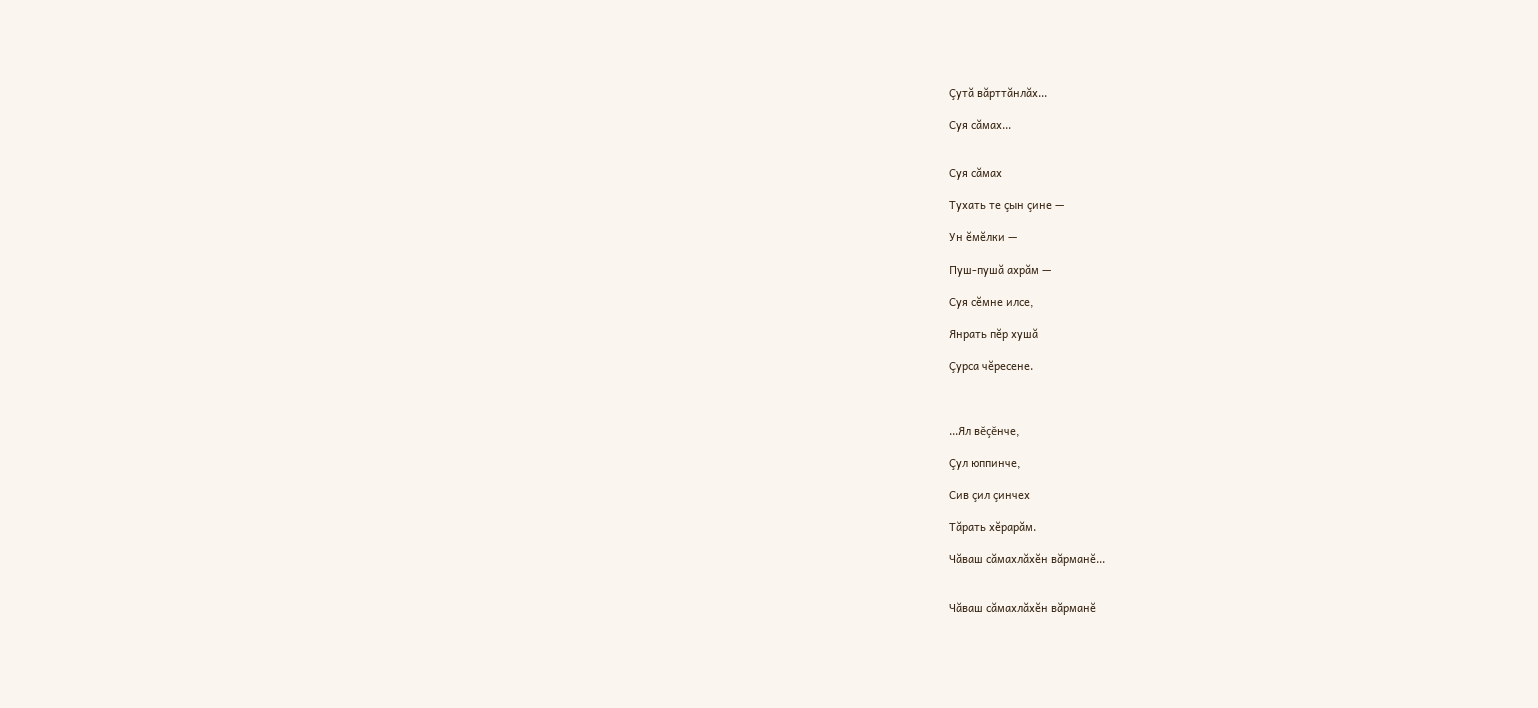Çутă вăрттăнлăх...

Суя сăмах...


Суя сăмах

Тухать те çын çине —

Ун ĕмĕлки —

Пуш-пушă ахрăм —

Суя сĕмне илсе,

Янрать пĕр хушă

Çурса чĕресене.



...Ял вĕçĕнче,

Çул юппинче,

Сив çил çинчех

Тăрать хĕрарăм.

Чăваш сăмахлăхĕн вăрманĕ...


Чăваш сăмахлăхĕн вăрманĕ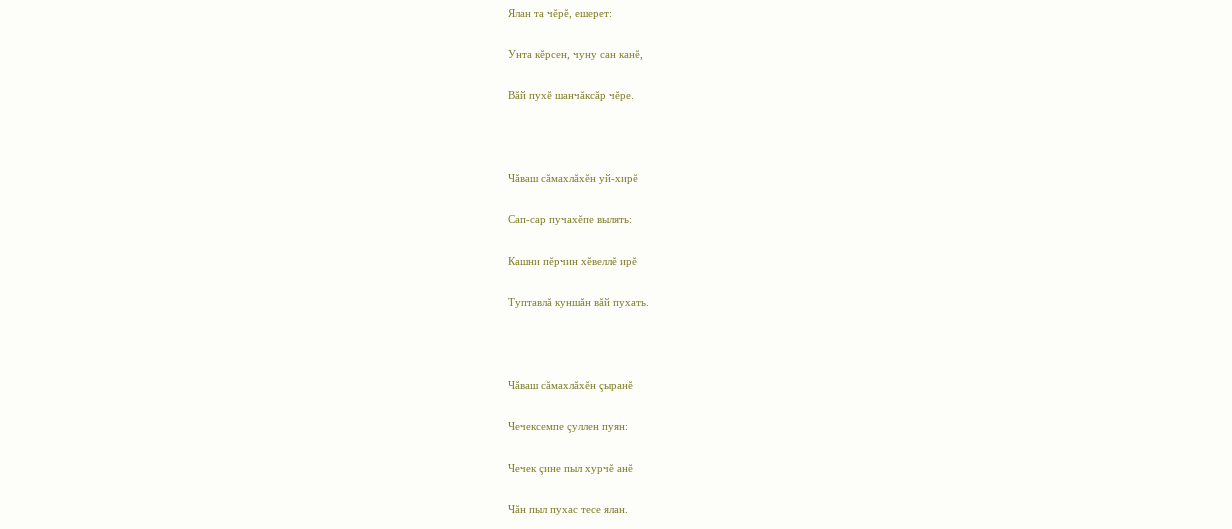Ялан та чĕрĕ, ешерет:

Унта кĕрсен, чуну сан канĕ,

Вăй пухĕ шанчăксăр чĕре.



Чăваш сăмахлăхĕн уй-хирĕ

Сап-сар пучахĕпе вылять:

Кашни пĕрчин хĕвеллĕ ирĕ

Туптавлă куншăн вăй пухать.



Чăваш сăмахлăхĕн çыранĕ

Чечексемпе çуллен пуян:

Чечек çине пыл хурчĕ анĕ

Чăн пыл пухас тесе ялан.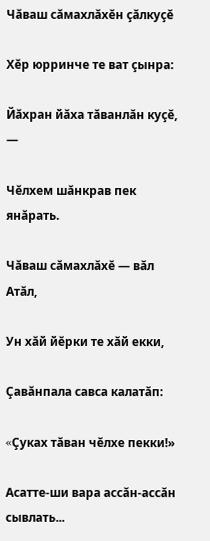Чăваш сăмахлăхĕн çăлкуçĕ

Хĕр юрринче те ват çынра:

Йăхран йăха тăванлăн куçĕ, —

Чĕлхем шăнкрав пек янăрать.

Чăваш сăмахлăхĕ — вăл Атăл,

Ун хăй йĕрки те хăй екки,

Çавăнпала савса калатăп:

«Çуках тăван чĕлхе пекки!»

Асатте-ши вара ассăн-ассăн сывлать...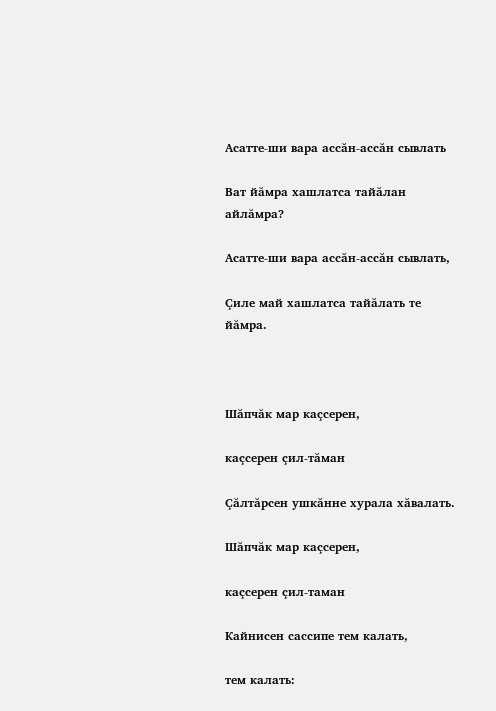Асатте-ши вара ассăн-ассăн сывлать

Ват йăмра хашлатса тайăлан айлăмра?

Асатте-ши вара ассăн-ассăн сывлать,

Çиле май хашлатса тайăлать те йăмра.



Шăпчăк мар каçсерен,

каçсерен çил-тăман

Çăлтăрсен ушкăнне хурала хăвалать.

Шăпчăк мар каçсерен,

каçсерен çил-таман

Кайнисен сассипе тем калать,

тем калать: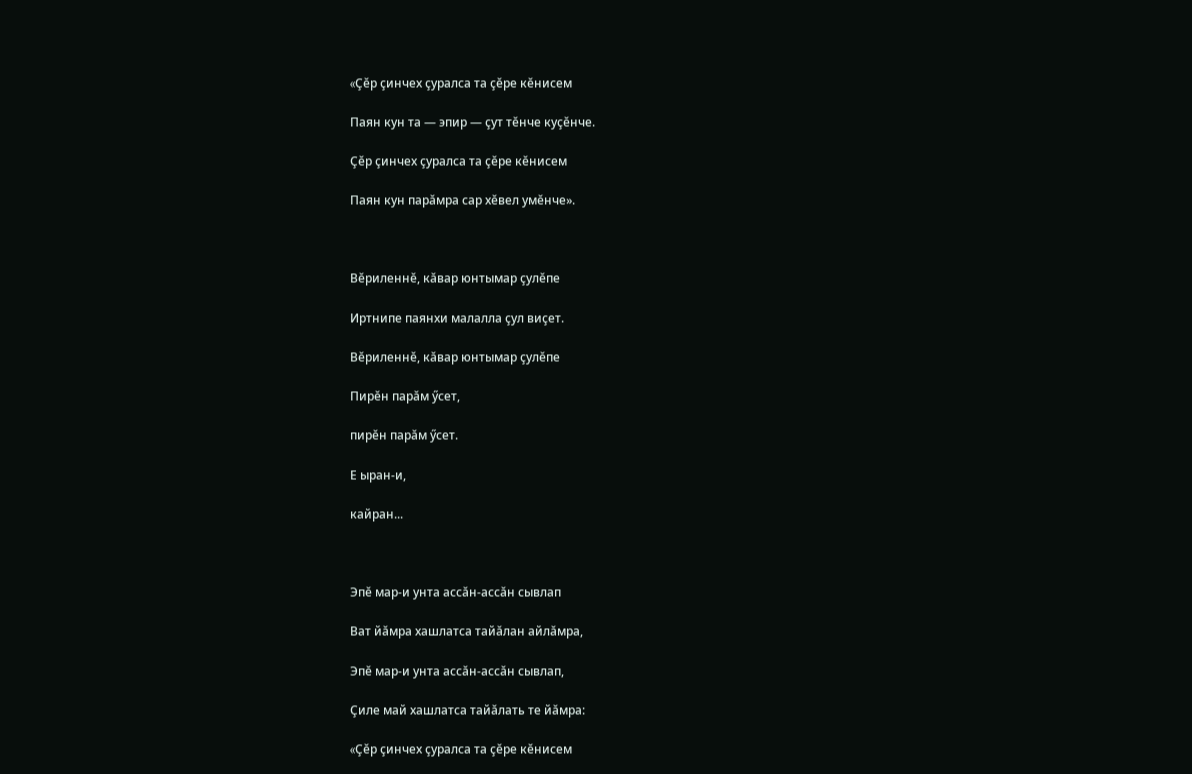«Çĕр çинчех çуралса та çĕре кĕнисем

Паян кун та — эпир — çут тĕнче куçĕнче.

Çĕр çинчех çуралса та çĕре кĕнисем

Паян кун парăмра сар хĕвел умĕнче».



Вĕриленнĕ, кăвар юнтымар çулĕпе

Иртнипе паянхи малалла çул виçет.

Вĕриленнĕ, кăвар юнтымар çулĕпе

Пирĕн парăм ӳсет,

пирĕн парăм ӳсет.

Е ыран-и,

кайран...



Эпĕ мар-и унта ассăн-ассăн сывлап

Ват йăмра хашлатса тайăлан айлăмра,

Эпĕ мар-и унта ассăн-ассăн сывлап,

Çиле май хашлатса тайăлать те йăмра:

«Çĕр çинчех çуралса та çĕре кĕнисем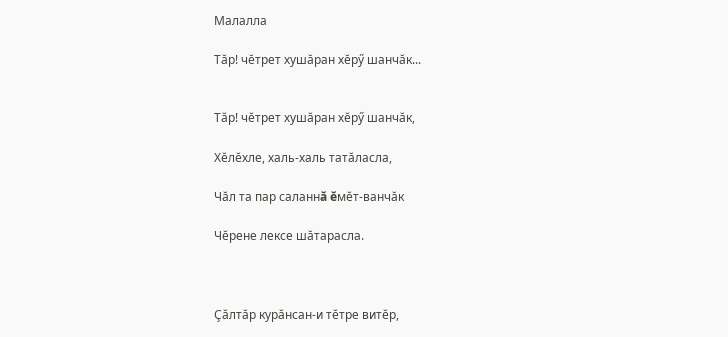Малалла

Тăр! чĕтрет хушăран хĕрӳ шанчăк...


Тăр! чĕтрет хушăран хĕрӳ шанчăк,

Хĕлĕхле, халь-халь татăласла,

Чăл та пар саланнă ĕмĕт-ванчăк

Чĕрене лексе шăтарасла.



Çăлтăр курăнсан-и тĕтре витĕр,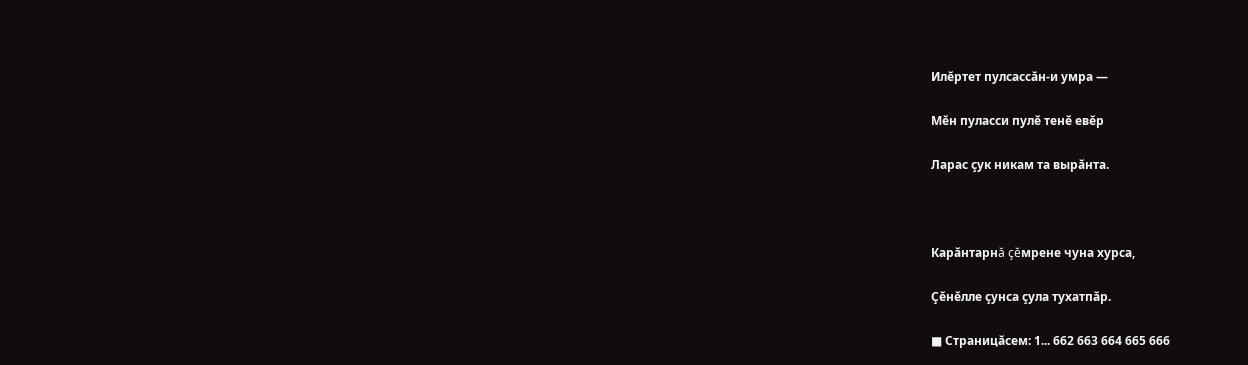Илĕртет пулсассăн-и умра —

Мĕн пуласси пулĕ тенĕ евĕр

Ларас çук никам та вырăнта.



Карăнтарнă çĕмрене чуна хурса,

Çĕнĕлле çунса çула тухатпăр.

■ Страницăсем: 1... 662 663 664 665 666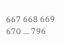667 668 669 670 ... 796